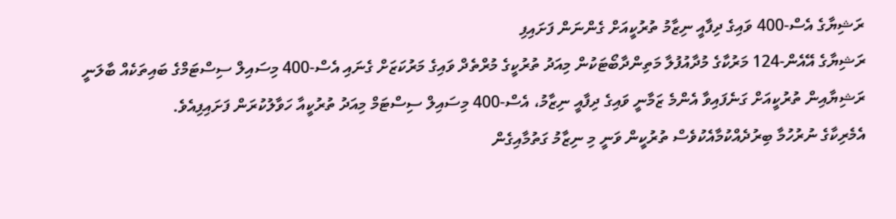ރަޝިޔާގެ އެސް-400 ވައިގެ ދިފާއީ ނިޒާމު ތުރުކީއަށް ގެންނަން ފަށައިފި
ރަޝިޔާގެ އޭއެން-124 މަރުކާގެ މުދާއުފުލާ މަތިންދާބޯޓަކުން މިއަދު ތުރުކީގެ މުރްތެދް ވައިގެ މަރުކަޒަށް ގެނައި އެސް-400 މިސައިލް ސިސްޓަމްގެ ބައިތަކެއް ބާލަނީ
ރަޝިޔާއިން ތުރުކީއަށް ގަނެފައިވާ އެންމެ ޒަމާނީ ވައިގެ ދިފާއީ ނިޒާމު، އެސް-400 މިސައިލް ސިސްޓަމް މިއަދު ތުރުކީއާ ހަވާލުކުރަން ފަށައިފިއެވެ.
އެމެރިކާގެ ނުރުހުމާ ބިރުދެއްކުމާއެކުވެސް ތުރުކީން ވަނީ މި ނިޒާމު ގަތުމާއިގެން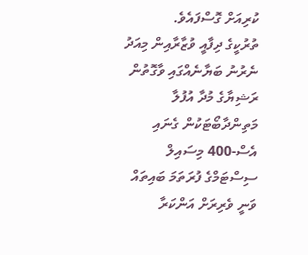ކުރިއަށް ގޮސްފައެވެ.
ތުރުކީގެ ދިފާއީ ވުޒާރާއިން މިއަދު ނެރުނު ބަޔާނެއްގައި ވާގޮތުން ރަޝިޔާގެ މުދާ އުފުލާ މަތިންދާބޯޓަކުން ގެނައި އެސް-400 މިސައިލް ސިސްޓަމްގެ ފުރަތަމަ ބައިތައް ވަނީ ވެރިރަށް އަންކަރާ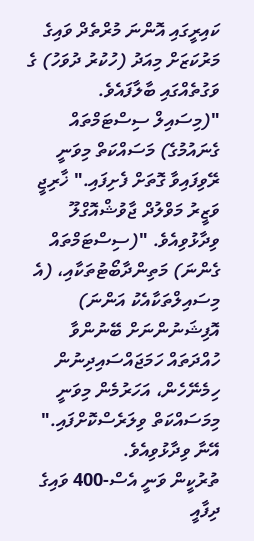ކައިރީގައި އޮންނަ މުރްތެދް ވައިގެ މަރުކަޒަށް މިއަދު (ހުކުރު ދުވަހު) ގެ ވަގުތެއްގައި ބާލާފައެވެ.
"(މިސައިލް ސިސްޓަމްތައް ގެނައުމުގެ) މަސައްކަތް މިވަނީ ރޭވިފައިވާ ގޮތަށް ފެށިފައި." ޚާރިޖީ ވަޒީރު މަވްލުދް ޖާވުޝްއޮގްލޫ ވިދާޅުވިއެވެ. "(ސިސްޓަމްތައް ގެންނަ) މަތިންދާބޯޓުތަކާއި، (އެ މިސައިލްތަކާއެކު އަންނަ) އޮފިޝަނުންނަށް ބޭނުންވާ ހުއްދަތައް ހަމަޖައްސައިދިނުން ހިމެނޭހެން، އަހަރުމެން މިވަނީ މިމަސައްކަތް ވިލަރެސްކޮށްފައި." އޭނާ ވިދާޅުވިއެވެ.
ތުރުކީން ވަނީ އެސް-400 ވައިގެ ދިފާއީ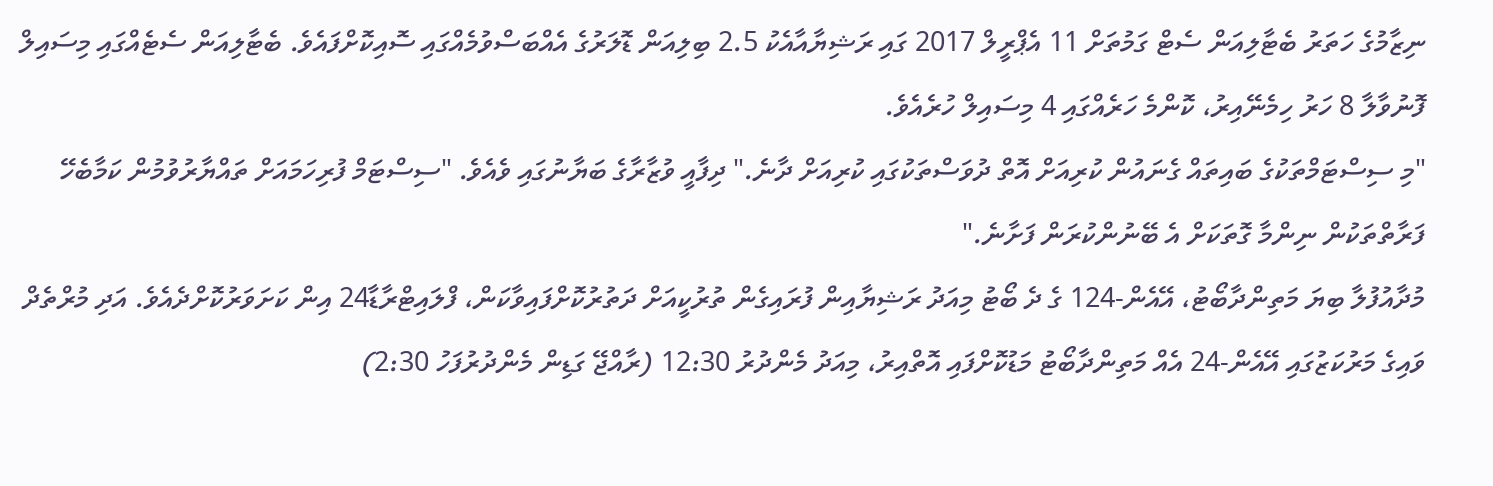ނިޒާމުގެ ހަތަރު ބެޓާލިއަން ސެޓް ގަމުތަށް 11 އެޕްރީލް 2017 ގައި ރަޝިޔާއާއެކު 2.5 ބިލިއަން ޑޮލަރުގެ އެއްބަސްވުމެއްގައި ސޮއިކޮށްފައެވެ. ބެޓާލިއަން ސެޓެއްގައި މިސައިލް ފޮނުވާލާ 8 ހަރު ހިމެނޭއިރު، ކޮންމެ ހަރެއްގައި 4 މިސައިލް ހުރެއެވެ.
"މި ސިސްޓަމްތަކުގެ ބައިތައް ގެނައުން ކުރިއަށް އޮތް ދުވަސްތަކުގައި ކުރިއަށް ދާނެ." ދިފާއީ ވުޒާރާގެ ބަޔާނުގައި ވެއެވެ. "ސިސްޓަމް ފުރިހަމައަށް ތައްޔާރުވުމުން ކަމާބެހޭ ފަރާތްތަކުން ނިންމާ ގޮތަކަށް އެ ބޭނުންކުރަން ފަށާނެ."
މުދާއުފުލާ ބިޔަ މަތިންދާބޯޓު، އޭއެން-124 ގެ ދެ ބޯޓު މިއަދު ރަޝިޔާއިން ފުރައިގެން ތުރުކީއަށް ދަތުރުކޮށްފައިވާކަން، ފްލައިޓްރާޑާ24 އިން ކަށަވަރުކޮށްދެއެވެ. އަދި މުރްތެދް ވައިގެ މަރުކަޒުގައި އޭއެން-24 އެއް މަތިންދާބޯޓު މަޑުކޮށްފައި އޮތްއިރު، މިއަދު މެންދުރު 12:30 (ރާއްޖޭ ގަޑިން މެންދުރުފަހު 2:30)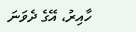ހާއިރު، އޭގެ ދެވަނަ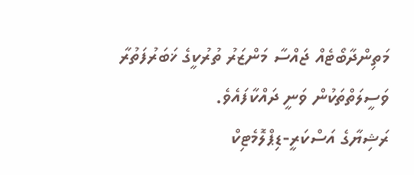މަތިންދާބޯޓެއް ޖައްސާ މަންޒަރު ތުރުކީގެ ޚަބަރުފަތުރާ ވަސީލަތްތަކުން ވަނީ ދައްކާފައެވެ.
ރަޝިޔާގެ އަސްކަރީ-ޑިޕްލޮމެޓިކް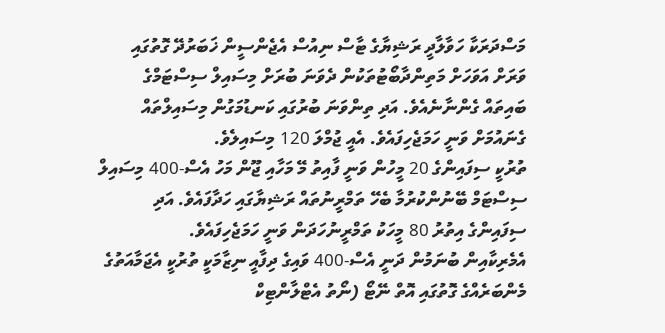މަސްދަރަކާ ހަވާލާދީ ރަޝިޔާގެ ޓާސް ނިއުސް އެޖެންސީން ޚަބަރުދޭ ގޮތުގައި ވަރަށް އަވަހަށް މަތިންދާބޯޓުތަކުން ދެވަނަ ބުރަށް މިސައިލް ސިސްޓަމްގެ ބައިތައް ގެންނާނެއެވެ. އަދި ތިންވަނަ ބުރުގައި ކަނޑުމަގުން މިސައިލްތައް ގެނައުމަށް ވަނީ ހަމަޖެހިފައެވެ. އެއީ ޖުމްލަ 120 މިސައިލެވެ.
ތުރުކީ ސިފައިންގެ 20 މީހުން ވަނީ ފާއިތު މޭ މަހާއި ޖޫން މަހު އެސް-400 މިސައިލް ސިސްޓަމް ބޭނުންކުރުމާ ބެހޭ ތަމްރީނުތައް ރަޝިޔާގައި ހަދާފައެވެ. އަދި ސިފައިންގެ އިތުރު 80 މީހަކު ތަމްރީނުހަދަން ވަނީ ހަމަޖެހިފައެވެ.
އެމެރިކާއިން ބުނަމުން ދަނީ އެސް-400 ވައިގެ ދިފާއީ ނިޒާމަކީ ތުރުކީ އެޖަމާއަތުގެ މެންބަރެއްގެ ގޮތުގައި އޮތް ނޭޓޯ (ނޯތު އެޓްލާންޓިކް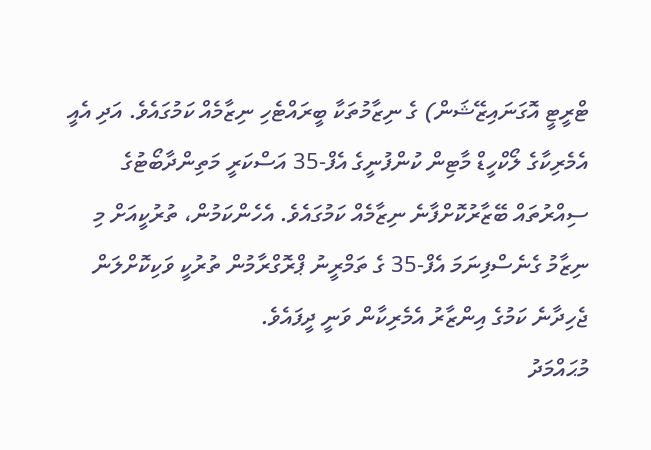ޓްރީޓީ އޮގަނައިޒޭޝަން) ގެ ނިޒާމުތަކާ ބީރައްޓެހި ނިޒާމެއް ކަމުގައެވެ. އަދި އެއީ އެމެރިކާގެ ލޯކްހީޑް މާޓިން ކުންފުނީގެ އެފް-35 އަސްކަރީ މަތިންދާބޯޓުގެ ސިއްރުތައް ބޭޒާރުކޮށްފާނެ ނިޒާމެއް ކަމުގައެވެ. އެހެންކަމުން، ތުރުކީއަށް މި ނިޒާމު ގެނެސްފިނަމަ އެފް-35 ގެ ތަމްރީނު ޕްރޮގްރާމުން ތުރުކީ ވަކިކޮށްލަން ޖެހިދާނެ ކަމުގެ އިންޒާރު އެމެރިކާން ވަނީ ދީފައެވެ.
މުޙައްމަދު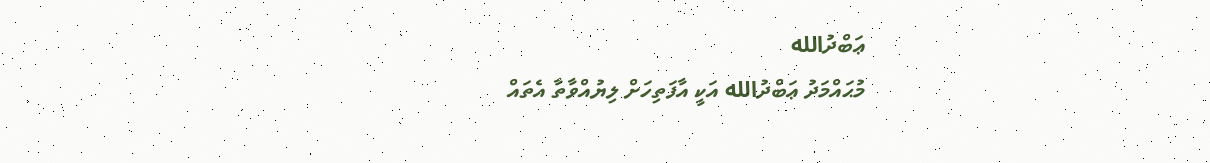ޢަބްދުالله
މުޙައްމަދު ޢަބްދުالله އަކީ އާފަތިހަށް ލިޔުއްވާތާ އެތައް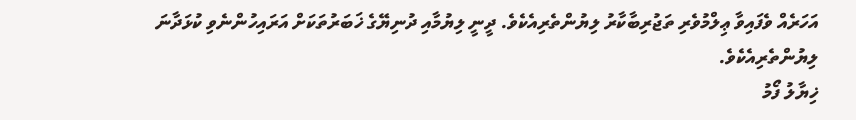އަހަރެއް ވެފައިވާ ޢިލްމުވެރި ތަޖުރިބާކާރު ލިޔުންތެރިއެކެވެ. ދީނީ ލިޔުމާއި ދުނިޔޭގެ ޚަބަރުތަކަށް އަރައިހުންނެވި ކުޅަދާނަ ލިޔުންތެރިއެކެވެ.
ޚިޔާލު ފޯމު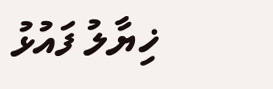ޚިޔާލު ފައުޅު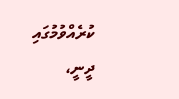ކުރެއްވުމުގައި ދީނީ،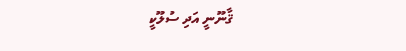ޤާނޫނީ އަދި ސުލޫކީ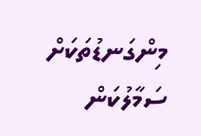މިންގަނޑުތަކަށް ސަމާލުކަން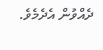ދެއްވުން އެދެމެވެ.